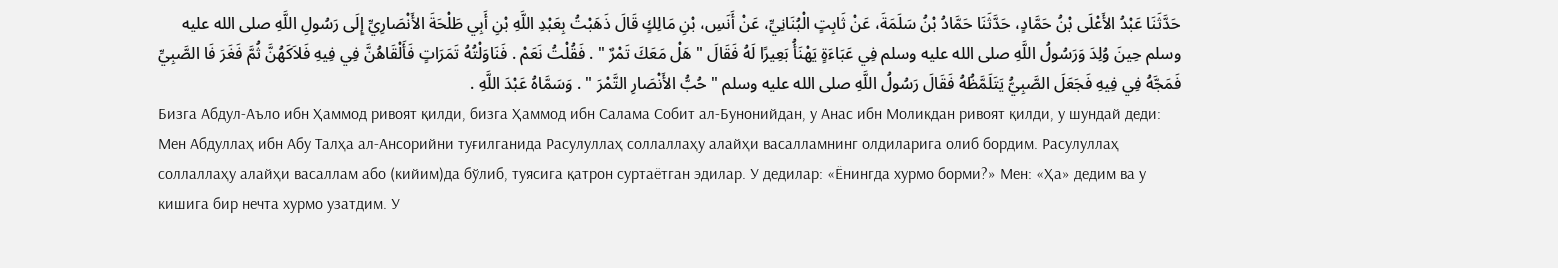حَدَّثَنَا عَبْدُ الأَعْلَى بْنُ حَمَّادٍ، حَدَّثَنَا حَمَّادُ بْنُ سَلَمَةَ، عَنْ ثَابِتٍ الْبُنَانِيِّ، عَنْ أَنَسِ، بْنِ مَالِكٍ قَالَ ذَهَبْتُ بِعَبْدِ اللَّهِ بْنِ أَبِي طَلْحَةَ الأَنْصَارِيِّ إِلَى رَسُولِ اللَّهِ صلى الله عليه وسلم حِينَ وُلِدَ وَرَسُولُ اللَّهِ صلى الله عليه وسلم فِي عَبَاءَةٍ يَهْنَأُ بَعِيرًا لَهُ فَقَالَ " هَلْ مَعَكَ تَمْرٌ " . فَقُلْتُ نَعَمْ . فَنَاوَلْتُهُ تَمَرَاتٍ فَأَلْقَاهُنَّ فِي فِيهِ فَلاَكَهُنَّ ثُمَّ فَغَرَ فَا الصَّبِيِّ فَمَجَّهُ فِي فِيهِ فَجَعَلَ الصَّبِيُّ يَتَلَمَّظُهُ فَقَالَ رَسُولُ اللَّهِ صلى الله عليه وسلم " حُبُّ الأَنْصَارِ التَّمْرَ " . وَسَمَّاهُ عَبْدَ اللَّهِ .
Бизга Абдул-Аъло ибн Ҳаммод ривоят қилди, бизга Ҳаммод ибн Салама Собит ал-Бунонийдан, у Анас ибн Моликдан ривоят қилди, у шундай деди: Мен Абдуллаҳ ибн Абу Талҳа ал-Ансорийни туғилганида Расулуллаҳ соллаллаҳу алайҳи васалламнинг олдиларига олиб бордим. Расулуллаҳ соллаллаҳу алайҳи васаллам або (кийим)да бўлиб, туясига қатрон суртаётган эдилар. У дедилар: «Ёнингда хурмо борми?» Мен: «Ҳа» дедим ва у кишига бир нечта хурмо узатдим. У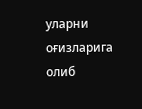уларни оғизларига олиб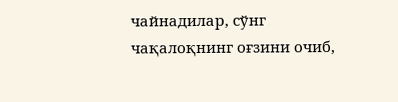чайнадилар, сўнг чақалоқнинг оғзини очиб,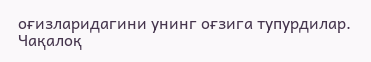оғизларидагини унинг оғзига тупурдилар. Чақалоқ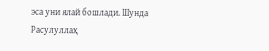эса уни ялай бошлади. Шунда Расулуллаҳ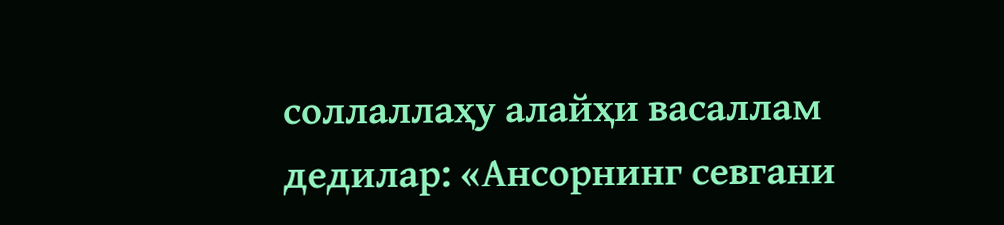соллаллаҳу алайҳи васаллам дедилар: «Ансорнинг севгани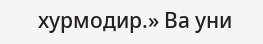хурмодир.» Ва уни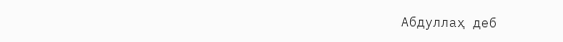Абдуллаҳ деб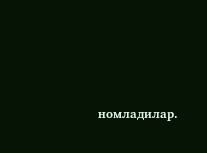номладилар.